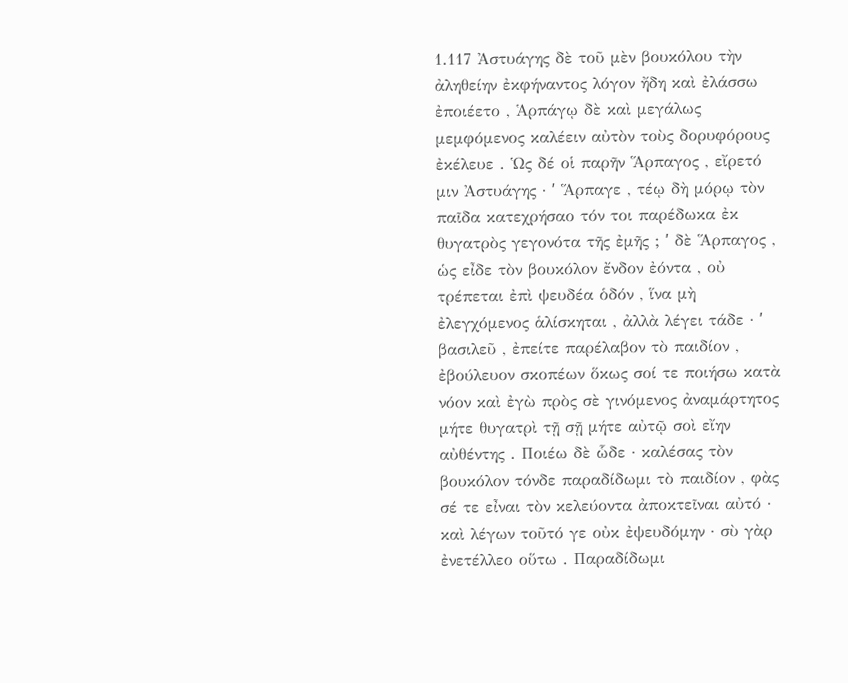1.117 Ἀστυάγης δὲ τοῦ μὲν βουκόλου τὴν ἀληθείην ἐκφήναντος λόγον ἤδη καὶ ἐλάσσω ἐποιέετο , Ἁρπάγῳ δὲ καὶ μεγάλως μεμφόμενος καλέειν αὐτὸν τοὺς δορυφόρους ἐκέλευε . Ὡς δέ οἱ παρῆν Ἅρπαγος , εἴρετό μιν Ἀστυάγης · ʹ Ἅρπαγε , τέῳ δὴ μόρῳ τὸν παῖδα κατεχρήσαο τόν τοι παρέδωκα ἐκ θυγατρὸς γεγονότα τῆς ἐμῆς ; ʹ δὲ Ἅρπαγος , ὡς εἶδε τὸν βουκόλον ἔνδον ἐόντα , οὐ τρέπεται ἐπὶ ψευδέα ὁδόν , ἵνα μὴ ἐλεγχόμενος ἁλίσκηται , ἀλλὰ λέγει τάδε · ʹ βασιλεῦ , ἐπείτε παρέλαβον τὸ παιδίον , ἐβούλευον σκοπέων ὅκως σοί τε ποιήσω κατὰ νόον καὶ ἐγὼ πρὸς σὲ γινόμενος ἀναμάρτητος μήτε θυγατρὶ τῇ σῇ μήτε αὐτῷ σοὶ εἴην αὐθέντης . Ποιέω δὲ ὧδε · καλέσας τὸν βουκόλον τόνδε παραδίδωμι τὸ παιδίον , φὰς σέ τε εἶναι τὸν κελεύοντα ἀποκτεῖναι αὐτό · καὶ λέγων τοῦτό γε οὐκ ἐψευδόμην · σὺ γὰρ ἐνετέλλεο οὕτω . Παραδίδωμι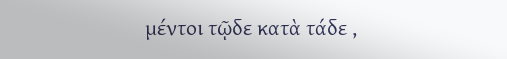μέντοι τῷδε κατὰ τάδε ,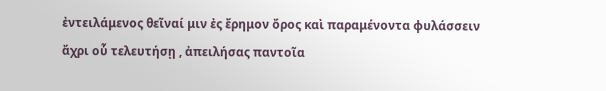ἐντειλάμενος θεῖναί μιν ἐς ἔρημον ὄρος καὶ παραμένοντα φυλάσσειν ἄχρι οὗ τελευτήσῃ , ἀπειλήσας παντοῖα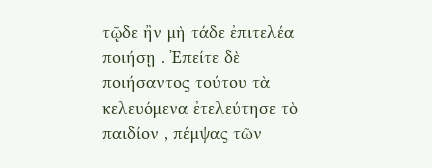τῷδε ἢν μὴ τάδε ἐπιτελέα ποιήσῃ . Ἐπείτε δὲ ποιήσαντος τούτου τὰ κελευόμενα ἐτελεύτησε τὸ παιδίον , πέμψας τῶν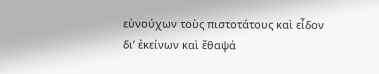εὐνούχων τοὺς πιστοτάτους καὶ εἶδον δι’ ἐκείνων καὶ ἔθαψά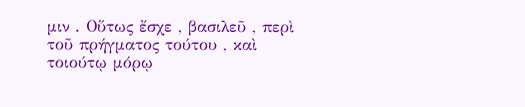μιν . Οὕτως ἔσχε , βασιλεῦ , περὶ τοῦ πρήγματος τούτου , καὶ τοιούτῳ μόρῳ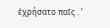ἐχρήσατο παῖς . ʹ